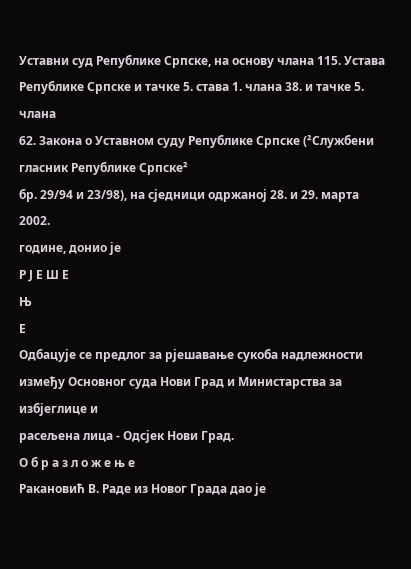Уставни суд Републике Српске, на основу члана 115. Устава
Републике Српске и тачке 5. става 1. члана 38. и тачке 5. члана
62. Закона о Уставном суду Републике Српске (²Службени
гласник Републике Српске²
бр. 29/94 и 23/98), на сједници одржаној 28. и 29. марта 2002.
године, донио је
Р Ј Е Ш Е
Њ
Е
Одбацује се предлог за рјешавање сукоба надлежности
између Основног суда Нови Град и Министарства за избјеглице и
расељена лица - Одсјек Нови Град.
О б р а з л о ж е њ е
Ракановић В. Раде из Новог Града дао је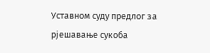Уставном суду предлог за рјешавање сукоба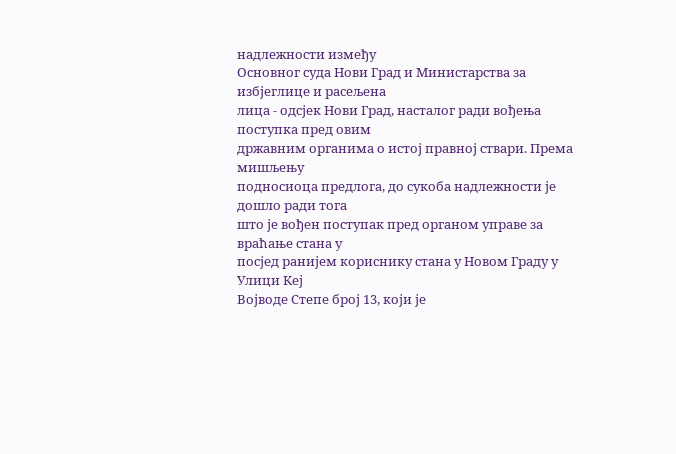надлежности између
Основног суда Нови Град и Министарства за избјеглице и расељена
лица - одсјек Нови Град, насталог ради вођења поступка пред овим
државним органима о истој правној ствари. Према мишљењу
подносиоца предлога, до сукоба надлежности је дошло ради тога
што је вођен поступак пред органом управе за враћање стана у
посјед ранијем кориснику стана у Новом Граду у Улици Кеј
Војводе Степе број 13, који је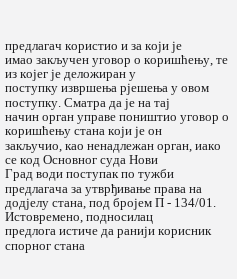предлагач користио и за који је
имао закључен уговор о коришћењу, те из којег је деложиран у
поступку извршења рјешења у овом поступку. Сматра да је на тај
начин орган управе поништио уговор о коришћењу стана који је он
закључио, као ненадлежан орган, иако се код Основног суда Нови
Град води поступак по тужби предлагача за утврђивање права на
додјелу стана, под бројем П - 134/01. Истовремено, подносилац
предлога истиче да ранији корисник спорног стана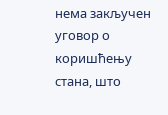нема закључен
уговор о коришћењу стана, што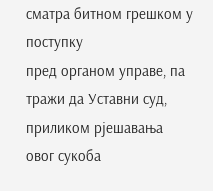сматра битном грешком у поступку
пред органом управе, па тражи да Уставни суд, приликом рјешавања
овог сукоба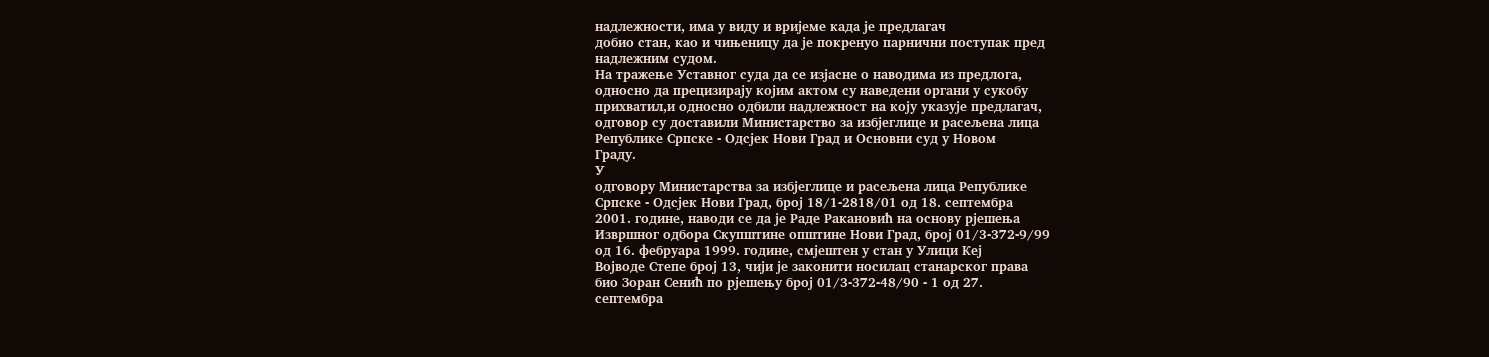надлежности, има у виду и вријеме када је предлагач
добио стан, као и чињеницу да је покренуо парнични поступак пред
надлежним судом.
На тражење Уставног суда да се изјасне о наводима из предлога,
односно да прецизирају којим актом су наведени органи у сукобу
прихватил,и односно одбили надлежност на коју указује предлагач,
одговор су доставили Министарство за избјеглице и расељена лица
Републике Српске - Одсјек Нови Град и Основни суд у Новом
Граду.
У
одговору Министарства за избјеглице и расељена лица Републике
Српске - Одсјек Нови Град, број 18/1-2818/01 од 18. септембра
2001. године, наводи се да је Раде Ракановић на основу рјешења
Извршног одбора Скупштине општине Нови Град, број 01/3-372-9/99
од 16. фебруара 1999. године, смјештен у стан у Улици Кеј
Војводе Степе број 13, чији је законити носилац станарског права
био Зоран Сенић по рјешењу број 01/3-372-48/90 - 1 од 27.
септембра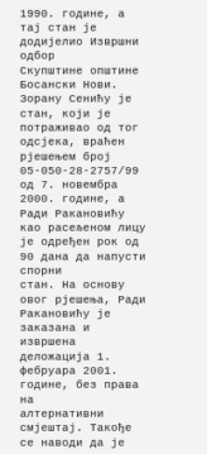1990. године, а тај стан је додијелио Извршни одбор
Скупштине општине Босански Нови. Зорану Сенићу је стан, који је
потраживао од тог одсјека, враћен рјешењем број
05-050-28-2757/99 од 7. новембра 2000. године, а Ради Ракановићу
као расељеном лицу је одређен рок од 90 дана да напусти спорни
стан. На основу овог рјешења, Ради Ракановићу је заказана и
извршена деложација 1. фебруара 2001. године, без права на
алтернативни смјештај. Такође се наводи да је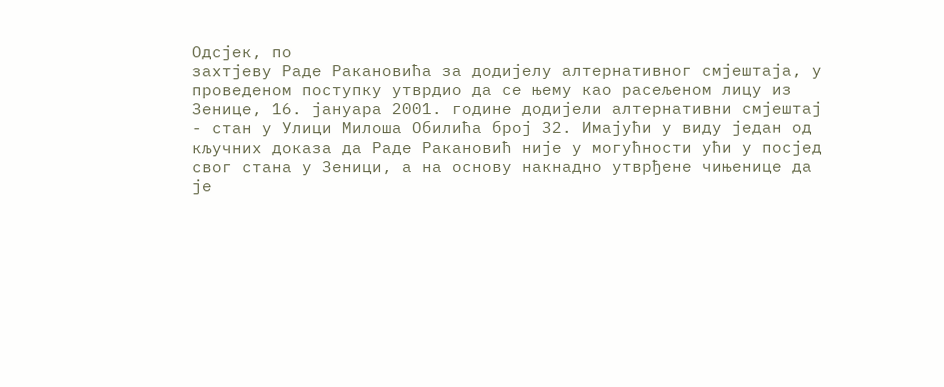Одсјек, по
захтјеву Раде Ракановића за додијелу алтернативног смјештаја, у
проведеном поступку утврдио да се њему као расељеном лицу из
Зенице, 16. јануара 2001. године додијели алтернативни смјештај
- стан у Улици Милоша Обилића број 32. Имајући у виду један од
кључних доказа да Раде Ракановић није у могућности ући у посјед
свог стана у Зеници, а на основу накнадно утврђене чињенице да
је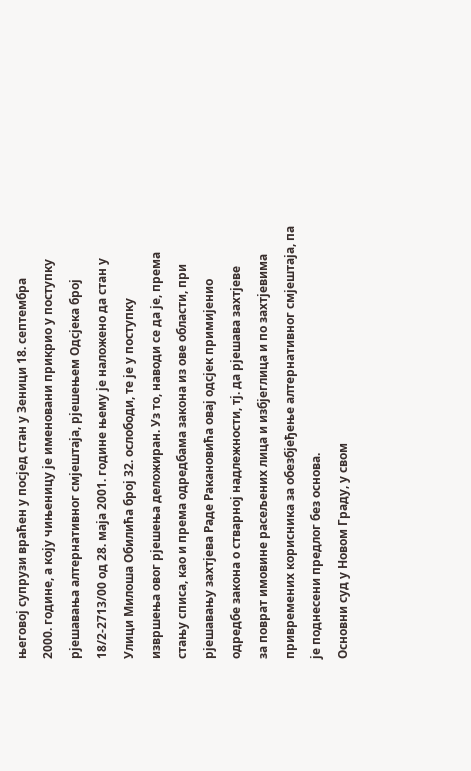његовој супрузи враћен у посјед стан у Зеници 18. септембра
2000. године, а коју чињеницу је именовани прикрио у поступку
рјешавања алтернативног смјештаја, рјешењем Одсјека број
18/2-2713/00 од 28. маја 2001. године њему је наложено да стан у
Улици Милоша Обилића број 32. ослободи, те је у поступку
извршења овог рјешења деложиран. Уз то, наводи се да је, према
стању списа, као и према одредбама закона из ове области, при
рјешавању захтјева Раде Ракановића овај одсјек примијенио
одредбе закона о стварној надлежности, тј. да рјешава захтјеве
за поврат имовине расељених лица и избјеглица и по захтјевима
привремених корисника за обезбјеђење алтернативног смјештаја, па
је поднесени предлог без основа.
Основни суд у Новом Граду, у свом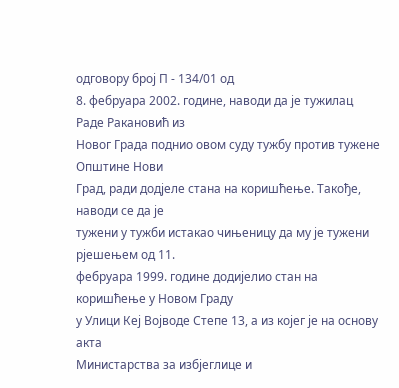одговору број П - 134/01 од
8. фебруара 2002. године, наводи да је тужилац Раде Ракановић из
Новог Града поднио овом суду тужбу против тужене Општине Нови
Град, ради додјеле стана на коришћење. Такође, наводи се да је
тужени у тужби истакао чињеницу да му је тужени рјешењем од 11.
фебруара 1999. године додијелио стан на коришћење у Новом Граду
у Улици Кеј Војводе Степе 13, а из којег је на основу акта
Министарства за избјеглице и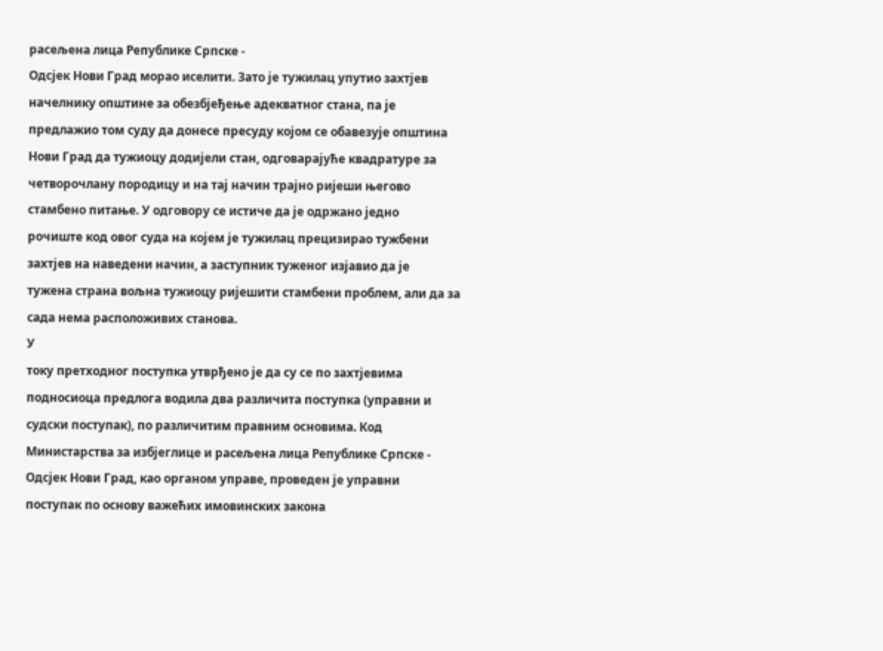расељена лица Републике Српске -
Одсјек Нови Град морао иселити. Зато је тужилац упутио захтјев
начелнику општине за обезбјеђење адекватног стана, па је
предлажио том суду да донесе пресуду којом се обавезује општина
Нови Град да тужиоцу додијели стан, одговарајуће квадратуре за
четворочлану породицу и на тај начин трајно ријеши његово
стамбено питање. У одговору се истиче да је одржано једно
рочиште код овог суда на којем је тужилац прецизирао тужбени
захтјев на наведени начин, а заступник туженог изјавио да је
тужена страна вољна тужиоцу ријешити стамбени проблем, али да за
сада нема расположивих станова.
У
току претходног поступка утврђено је да су се по захтјевима
подносиоца предлога водила два различита поступка (управни и
судски поступак), по различитим правним основима. Код
Министарства за избјеглице и расељена лица Републике Српске -
Одсјек Нови Град, као органом управе, проведен је управни
поступак по основу важећих имовинских закона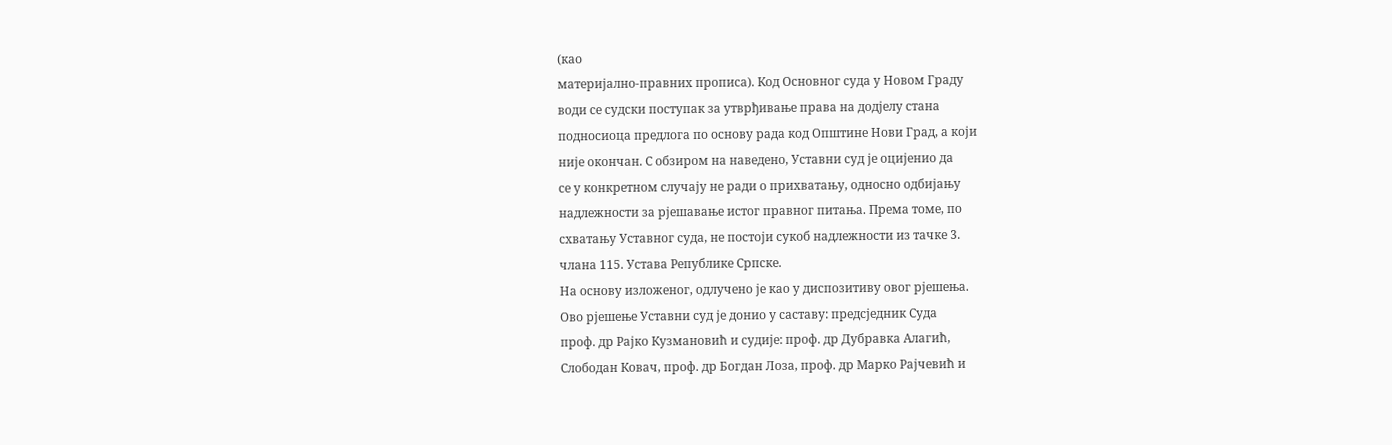(као
материјално-правних прописа). Код Основног суда у Новом Граду
води се судски поступак за утврђивање права на додјелу стана
подносиоца предлога по основу рада код Општине Нови Град, а који
није окончан. С обзиром на наведено, Уставни суд је оцијенио да
се у конкретном случају не ради о прихватању, односно одбијању
надлежности за рјешавање истог правног питања. Према томе, по
схватању Уставног суда, не постоји сукоб надлежности из тачке 3.
члана 115. Устава Републике Српске.
На основу изложеног, одлучено је као у диспозитиву овог рјешења.
Ово рјешење Уставни суд је донио у саставу: предсједник Суда
проф. др Рајко Кузмановић и судије: проф. др Дубравка Алагић,
Слободан Ковач, проф. др Богдан Лоза, проф. др Марко Рајчевић и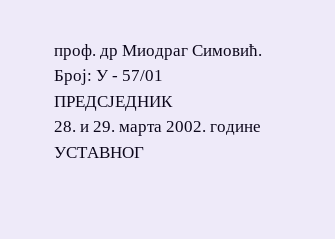проф. др Миодраг Симовић.
Број: У - 57/01
ПРЕДСЈЕДНИК
28. и 29. марта 2002. године
УСТАВНОГ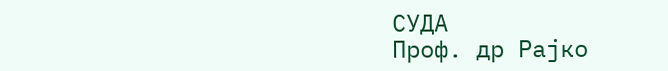СУДА
Проф. др Рајко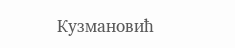Кузмановић